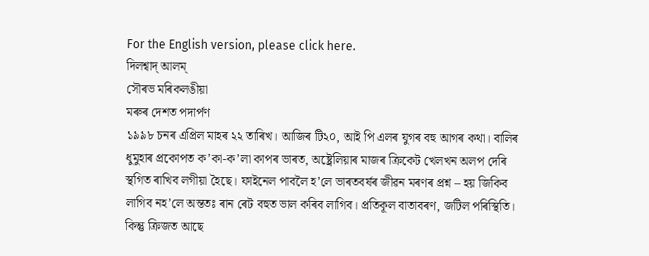For the English version, please click here.
দিলশ্বাদ্ আলম্
সৌৰভ মৰিকলঙীয়া
মৰুৰ দেশত পদাৰ্পণ
১৯৯৮ চনৰ এপ্ৰিল মাহৰ ২২ তাৰিখ। আজিৰ টি২০, আই পি এলৰ যুগৰ বহু আগৰ কথা। বালিৰ ধুমুহাৰ প্ৰকোপত ক’কা-ক’লা কাপৰ ভাৰত, অষ্ট্ৰেলিয়াৰ মাজৰ ক্ৰিকেট খেলখন অলপ দেৰি স্থগিত ৰাখিব লগীয়া হৈছে। ফাইনেল পাবলৈ হ’লে ভাৰতবৰ্ষৰ জীৱন মৰণৰ প্ৰশ্ন – হয় জিকিব লাগিব নহ’লে অন্ততঃ ৰান ৰেট বহুত ভাল কৰিব লাগিব। প্ৰতিকূল বাতাবৰণ, জটিল পৰিস্থিতি। কিন্তু ক্ৰিজত আছে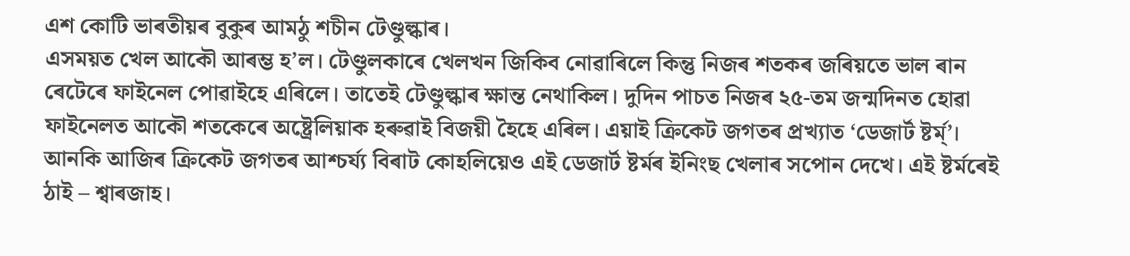এশ কোটি ভাৰতীয়ৰ বুকুৰ আমঠু শচীন টেণ্ডুল্কাৰ।
এসময়ত খেল আকৌ আৰম্ভ হ’ল। টেণ্ডুলকাৰে খেলখন জিকিব নোৱাৰিলে কিন্তু নিজৰ শতকৰ জৰিয়তে ভাল ৰান ৰেটেৰে ফাইনেল পোৱাইহে এৰিলে। তাতেই টেণ্ডুল্কাৰ ক্ষান্ত নেথাকিল। দুদিন পাচত নিজৰ ২৫-তম জন্মদিনত হোৱা ফাইনেলত আকৌ শতকেৰে অষ্ট্ৰেলিয়াক হৰুৱাই বিজয়ী হৈহে এৰিল। এয়াই ক্ৰিকেট জগতৰ প্ৰখ্যাত ‘ডেজাৰ্ট ষ্টৰ্ম্’। আনকি আজিৰ ক্ৰিকেট জগতৰ আশ্চৰ্য্য বিৰাট কোহলিয়েও এই ডেজাৰ্ট ষ্টৰ্মৰ ইনিংছ খেলাৰ সপোন দেখে। এই ষ্টৰ্মৰেই ঠাই – শ্বাৰজাহ।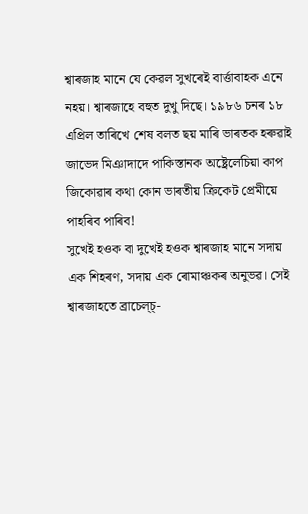শ্বাৰজাহ মানে যে কেৱল সুখৰেই বাৰ্ত্তাবাহক এনে নহয়। শ্বাৰজাহে বহুত দুখু দিছে। ১৯৮৬ চনৰ ১৮ এপ্ৰিল তাৰিখে শেষ বলত ছয় মাৰি ভাৰতক হৰুৱাই জাভেদ মিঞাদাদে পাকিস্তানক অষ্ট্ৰেলেচিয়া কাপ জিকোৱাৰ কথা কোন ভাৰতীয় ক্ৰিকেট প্ৰেমীয়ে পাহৰিব পাৰিব!
সুখেই হওক বা দুখেই হওক শ্বাৰজাহ মানে সদায় এক শিহৰণ, সদায় এক ৰোমাঞ্চকৰ অনুভৱ। সেই শ্বাৰজাহতে ব্ৰাচেল্চ্-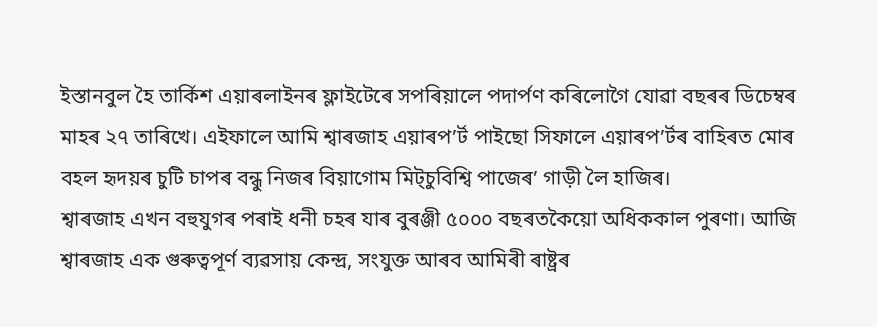ইস্তানবুল হৈ তাৰ্কিশ এয়াৰলাইনৰ ফ্লাইটেৰে সপৰিয়ালে পদাৰ্পণ কৰিলোগৈ যোৱা বছৰৰ ডিচেম্বৰ মাহৰ ২৭ তাৰিখে। এইফালে আমি শ্বাৰজাহ এয়াৰপ’ৰ্ট পাইছো সিফালে এয়াৰপ’ৰ্টৰ বাহিৰত মোৰ বহল হৃদয়ৰ চুটি চাপৰ বন্ধু নিজৰ বিয়াগোম মিট্চুবিশ্বি পাজেৰ’ গাড়ী লৈ হাজিৰ।
শ্বাৰজাহ এখন বহুযুগৰ পৰাই ধনী চহৰ যাৰ বুৰঞ্জী ৫০০০ বছৰতকৈয়ো অধিককাল পুৰণা। আজি শ্বাৰজাহ এক গুৰুত্বপূৰ্ণ ব্যৱসায় কেন্দ্ৰ, সংযুক্ত আৰব আমিৰী ৰাষ্ট্ৰৰ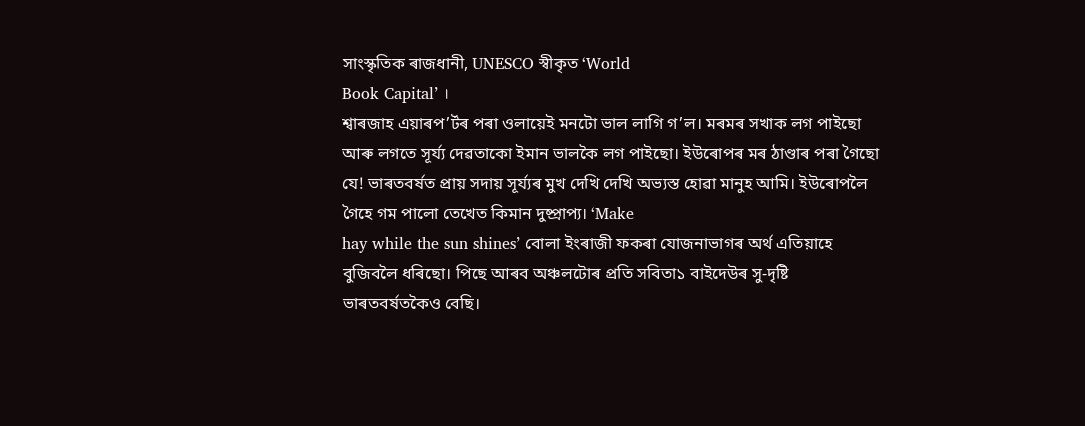সাংস্কৃতিক ৰাজধানী, UNESCO স্বীকৃত ‘World
Book Capital’ ।
শ্বাৰজাহ এয়াৰপ’ৰ্টৰ পৰা ওলায়েই মনটো ভাল লাগি গ’ল। মৰমৰ সখাক লগ পাইছো আৰু লগতে সূৰ্য্য দেৱতাকো ইমান ভালকৈ লগ পাইছো। ইউৰোপৰ মৰ ঠাণ্ডাৰ পৰা গৈছো যে! ভাৰতবৰ্ষত প্ৰায় সদায় সূৰ্য্যৰ মুখ দেখি দেখি অভ্যস্ত হোৱা মানুহ আমি। ইউৰোপলৈ গৈহে গম পালো তেখেত কিমান দুষ্প্ৰাপ্য। ‘Make
hay while the sun shines’ বোলা ইংৰাজী ফকৰা যোজনাভাগৰ অৰ্থ এতিয়াহে বুজিবলৈ ধৰিছো। পিছে আৰব অঞ্চলটোৰ প্ৰতি সবিতা১ বাইদেউৰ সু-দৃষ্টি ভাৰতবৰ্ষতকৈও বেছি।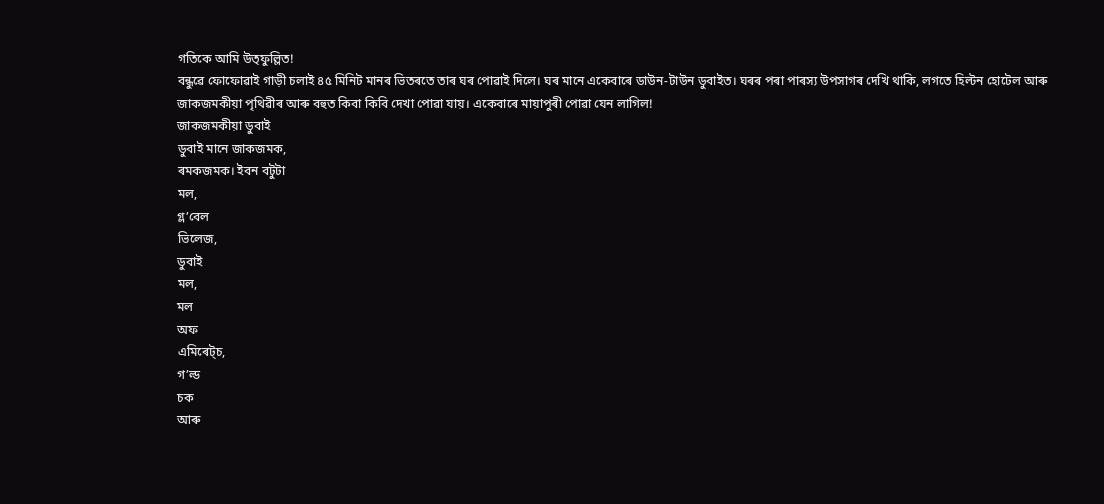গতিকে আমি উত্ফুল্লিত!
বন্ধুৱে ফোফোৱাই গাড়ী চলাই ৪৫ মিনিট মানৰ ভিতৰতে তাৰ ঘৰ পোৱাই দিলে। ঘৰ মানে একেবাৰে ডাউন-টাউন ডুবাইত। ঘৰৰ পৰা পাৰস্য উপসাগৰ দেখি থাকি, লগতে হিল্টন হোটেল আৰু জাকজমকীয়া পৃথিৱীৰ আৰু বহুত কিবা কিবি দেখা পোৱা যায়। একেবাৰে মায়াপুৰী পোৱা যেন লাগিল!
জাকজমকীয়া ডুবাই
ডুবাই মানে জাকজমক,
ৰমকজমক। ইবন বটুটা
মল,
গ্ল’বেল
ভিলেজ,
ডুবাই
মল,
মল
অফ
এমিৰেট্চ,
গ’ল্ড
চক
আৰু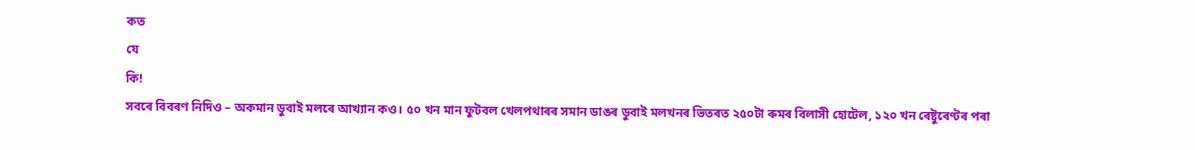কত
যে
কি!
সবৰে বিবৰণ নিদিও – অকমান ডুবাই মলৰে আখ্যান কও। ৫০ খন মান ফুটবল খেলপথাৰৰ সমান ডাঙৰ ডুবাই মলখনৰ ভিতৰত ২৫০টা ৰুমৰ বিলাসী হোটেল, ১২০ খন ৰেষ্টুৰেণ্টৰ পৰা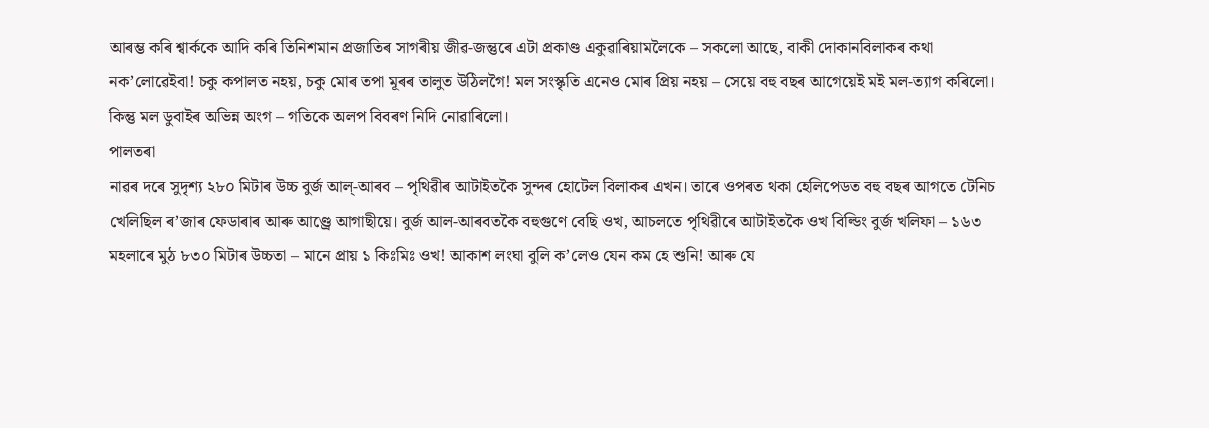আৰম্ভ কৰি শ্বাৰ্ককে আদি কৰি তিনিশমান প্ৰজাতিৰ সাগৰীয় জীৱ-জন্তুৰে এটা প্ৰকাণ্ড একুৱাৰিয়ামলৈকে – সকলো আছে, বাকী দোকানবিলাকৰ কথা নক’লোৱেইবা! চকু কপালত নহয়, চকু মোৰ তপা মূৰৰ তালুত উঠিলগৈ! মল সংস্কৃতি এনেও মোৰ প্ৰিয় নহয় – সেয়ে বহু বছৰ আগেয়েই মই মল-ত্যাগ কৰিলো। কিন্তু মল ডুবাইৰ অভিন্ন অংগ – গতিকে অলপ বিবৰণ নিদি নোৱাৰিলো।
পালতৰা
নাৱৰ দৰে সুদৃশ্য ২৮০ মিটাৰ উচ্চ বুৰ্জ আল্-আৰব – পৃথিৱীৰ আটাইতকৈ সুন্দৰ হোটেল বিলাকৰ এখন। তাৰে ওপৰত থকা হেলিপেডত বহু বছৰ আগতে টেনিচ খেলিছিল ৰ’জাৰ ফেডাৰাৰ আৰু আণ্ড্ৰে আগাছীয়ে। বুৰ্জ আল-আৰবতকৈ বহুগুণে বেছি ওখ, আচলতে পৃথিৱীৰে আটাইতকৈ ওখ বিল্ডিং বুৰ্জ খলিফা – ১৬৩ মহলাৰে মুঠ ৮৩০ মিটাৰ উচ্চতা – মানে প্ৰায় ১ কিঃমিঃ ওখ! আকাশ লংঘা বুলি ক’লেও যেন কম হে শুনি! আৰু যে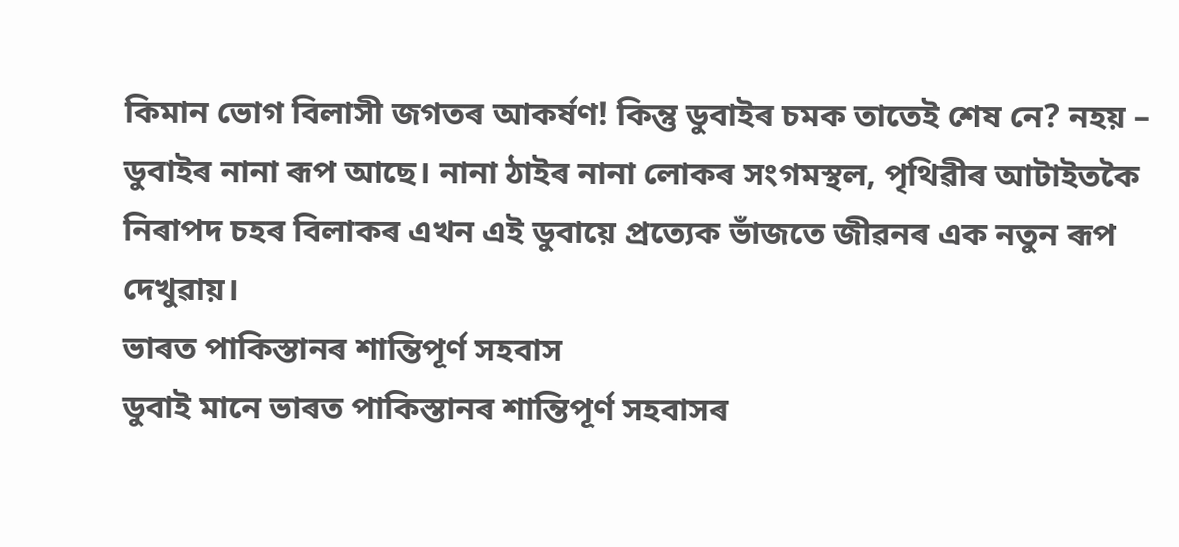কিমান ভোগ বিলাসী জগতৰ আকৰ্ষণ! কিন্তু ডুবাইৰ চমক তাতেই শেষ নে? নহয় – ডুবাইৰ নানা ৰূপ আছে। নানা ঠাইৰ নানা লোকৰ সংগমস্থল, পৃথিৱীৰ আটাইতকৈ নিৰাপদ চহৰ বিলাকৰ এখন এই ডুবায়ে প্ৰত্যেক ভাঁজতে জীৱনৰ এক নতুন ৰূপ দেখুৱায়।
ভাৰত পাকিস্তানৰ শান্তিপূৰ্ণ সহবাস
ডুবাই মানে ভাৰত পাকিস্তানৰ শান্তিপূৰ্ণ সহবাসৰ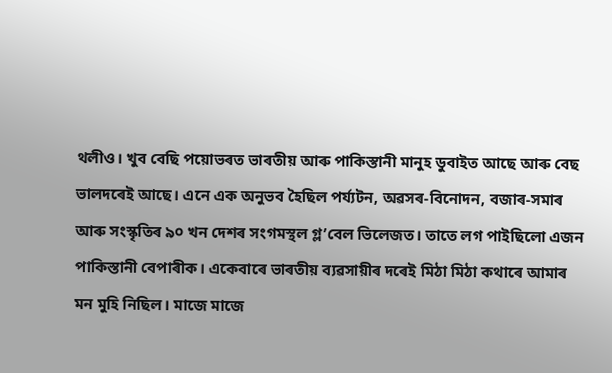থলীও। খুব বেছি পয়োভৰত ভাৰতীয় আৰু পাকিস্তানী মানুহ ডুবাইত আছে আৰু বেছ ভালদৰেই আছে। এনে এক অনুভব হৈছিল পৰ্য্যটন, অৱসৰ-বিনোদন, বজাৰ-সমাৰ আৰু সংস্কৃতিৰ ৯০ খন দেশৰ সংগমস্থল গ্ল’বেল ভিলেজত। তাতে লগ পাইছিলো এজন পাকিস্তানী বেপাৰীক। একেবাৰে ভাৰতীয় ব্যৱসায়ীৰ দৰেই মিঠা মিঠা কথাৰে আমাৰ মন মুহি নিছিল। মাজে মাজে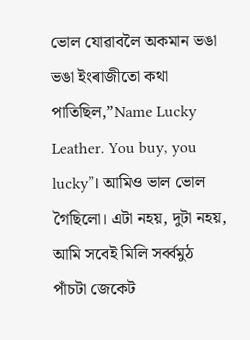ভোল যোৱাবলৈ অকমান ভঙা ভঙা ইংৰাজীতো কথা পাতিছিল,”Name Lucky Leather. You buy, you
lucky”। আমিও ভাল ভোল গৈছিলো। এটা নহয়, দুটা নহয়, আমি সবেই মিলি সৰ্ব্বমুঠ পাঁচটা জেকেট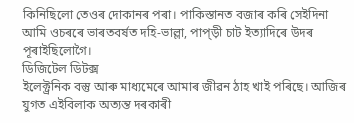কিনিছিলো তেওৰ দোকানৰ পৰা। পাকিস্তানত বজাৰ কৰি সেইদিনা আমি ওচৰৰে ভাৰতবৰ্ষত দহি-ভাল্লা, পাপ্ড়ী চাট ইত্যাদিৰে উদৰ পূৰাইছিলোগৈ।
ডিজিটেল ডিটক্স
ইলেক্ট্ৰনিক বস্তু আৰু মাধ্যমেৰে আমাৰ জীৱন ঠাহ খাই পৰিছে। আজিৰ যুগত এইবিলাক অত্যন্ত দৰকাৰী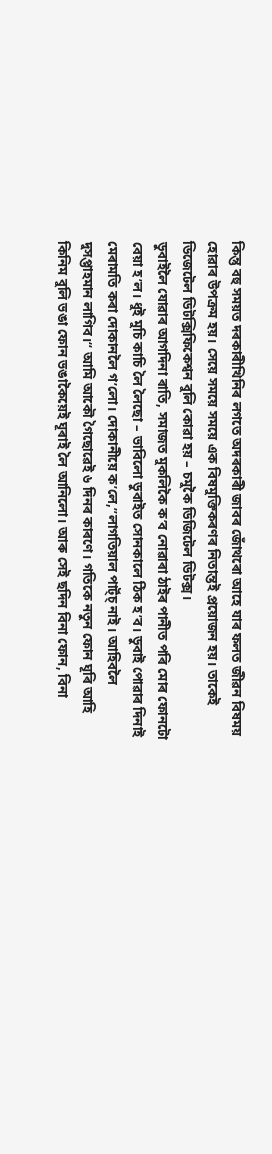কিন্তু বহু সময়ত দৰকাৰীখিনিৰ লগতে অদৰকাৰী জাবৰ জোঁথৰো আহে যাৰ ফলত জীৱন বিষময় হোৱাৰ উপক্ৰম হয়। সেয়ে সময়ে সময়ে এক বিষমুক্তিকৰণৰ নিতান্তই প্ৰয়োজন হয়। তাকেই ডিজেটেল ডিটক্সিফিকেশ্বন বুলি কোৱা হয় – চমুকৈ ডিজিটেল ডিটক্স।
ডুবাইলৈ যোৱাৰ আগদিনা ৰাতি, সমাজত মুকলিকৈ ক’ব নোৱাৰা ঠাইৰ পানীত পৰি মোৰ ফোনটো বেয়া হ’ল। ধুই মুচি কাচি লৈ লৈছো – ভাবিলো ডুবাইত সোনকালে ঠিক হ’ব। ডুবাই পোৱাৰ দিনাই মেৰামতি কৰা দোকানলৈ গ’লো। দোকানীয়ে ক’লে,”লাগতিয়াল পাৰ্ট্চ্ নাই। আহিবলৈ দুসপ্তাহমান লাগিব।“ আমি আকৌ গৈছোৱেই ৬ দিনৰ কাৰণে। গতিকে নতুন ফোন ঘূৰি আহি কিনিম বুলি ভঙা ফোন ভঙাকৈয়েই ঘূৰাই লৈ আনিলো। আৰু সেই ছদিন বিনা ফোন, বিনা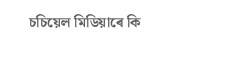চচিয়েল মিডিয়াৰে কি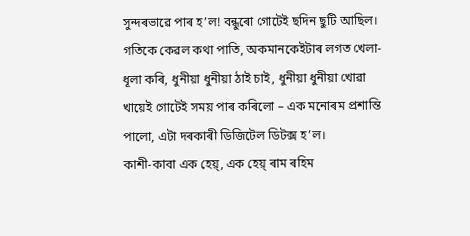সুন্দৰভাৱে পাৰ হ’ল! বন্ধুৰো গোটেই ছদিন ছুটি আছিল। গতিকে কেৱল কথা পাতি, অকমানকেইটাৰ লগত খেলা-ধূলা কৰি, ধুনীয়া ধুনীয়া ঠাই চাই, ধুনীয়া ধুনীয়া খোৱা খায়েই গোটেই সময় পাৰ কৰিলো – এক মনোৰম প্ৰশান্তি পালো, এটা দৰকাৰী ডিজিটেল ডিটক্স হ’ল।
কাশী-কাবা এক হেয়্, এক হেয়্ ৰাম ৰহিম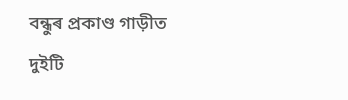বন্ধুৰ প্ৰকাণ্ড গাড়ীত দুইটি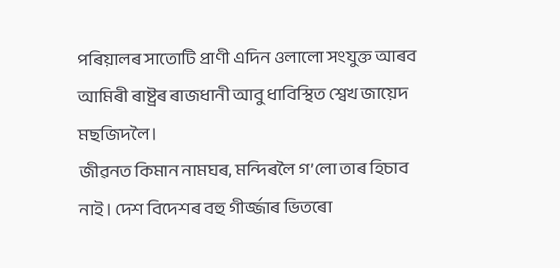পৰিয়ালৰ সাতোটি প্ৰাণী এদিন ওলালো সংযুক্ত আৰব আমিৰী ৰাষ্ট্ৰৰ ৰাজধানী আবু ধাবিস্থিত শ্বেখ জায়েদ মছজিদলৈ।
জীৱনত কিমান নামঘৰ, মন্দিৰলৈ গ’লো তাৰ হিচাব নাই। দেশ বিদেশৰ বহু গীৰ্জ্জাৰ ভিতৰো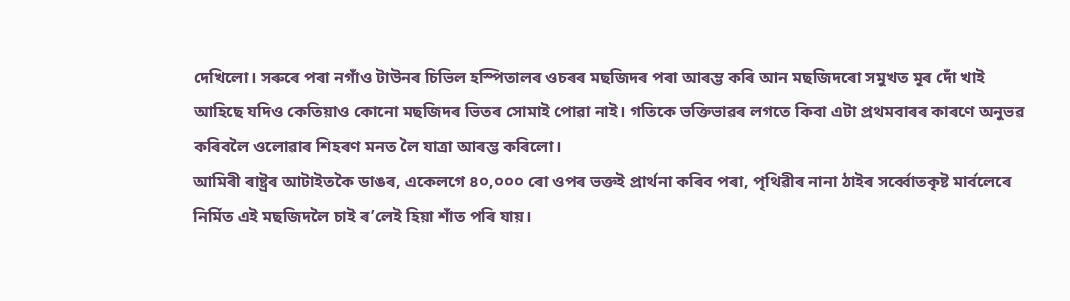দেখিলো। সৰুৰে পৰা নগাঁও টাউনৰ চিভিল হস্পিতালৰ ওচৰৰ মছজিদৰ পৰা আৰম্ভ কৰি আন মছজিদৰো সমুখত মূৰ দোঁ খাই আহিছে যদিও কেতিয়াও কোনো মছজিদৰ ভিতৰ সোমাই পোৱা নাই। গতিকে ভক্তিভাৱৰ লগতে কিবা এটা প্ৰথমবাৰৰ কাৰণে অনুভৱ কৰিবলৈ ওলোৱাৰ শিহৰণ মনত লৈ যাত্ৰা আৰম্ভ কৰিলো।
আমিৰী ৰাষ্ট্ৰৰ আটাইতকৈ ডাঙৰ, একেলগে ৪০,০০০ ৰো ওপৰ ভক্তই প্ৰাৰ্থনা কৰিব পৰা, পৃথিৱীৰ নানা ঠাইৰ সৰ্ব্বোতকৃষ্ট মাৰ্বলেৰে নিৰ্মিত এই মছজিদলৈ চাই ৰ’লেই হিয়া শাঁত পৰি যায়।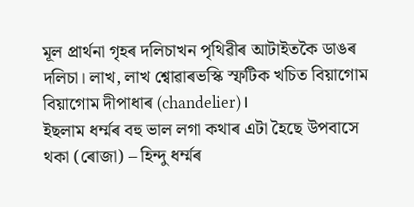মূল প্ৰাৰ্থনা গৃহৰ দলিচাখন পৃথিৱীৰ আটাইতকৈ ডাঙৰ দলিচা। লাখ, লাখ শ্বোৱাৰভস্কি স্ফটিক খচিত বিয়াগোম বিয়াগোম দীপাধাৰ (chandelier)।
ইছলাম ধৰ্ম্মৰ বহু ভাল লগা কথাৰ এটা হৈছে উপবাসে থকা (ৰোজা) – হিন্দু ধৰ্ম্মৰ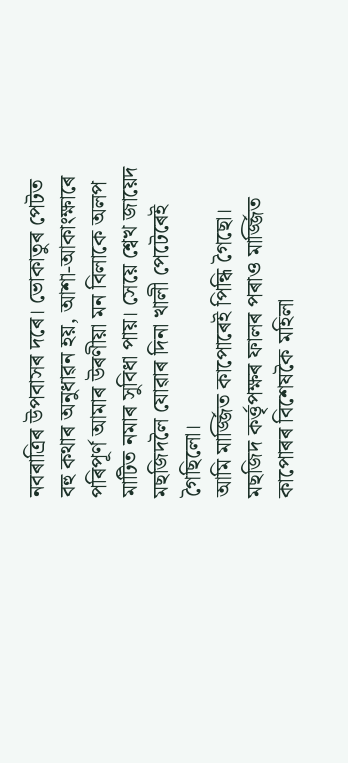নবৰাত্ৰিৰ উপবাসৰ দৰে। ভোকাতুৰ পেটত বহু কথাৰ অনুধাৱন হয়, আশা-আকাংক্ষাৰে পৰিপূৰ্ণ আমাৰ উৰণীয়া মন বিলাকে অলপ মাটিত নমাৰ সুবিধা পায়। সেয়ে শ্বেখ জায়েদ মছজিদলৈ যোৱাৰ দিনা খালী পেটেৰেই গৈছিলো।
আমি মাৰ্জ্জিত কাপোৰেই পিন্ধি গৈছো। মছজিদ কৰ্ত্তৃপক্ষৰ ফালৰ পৰাও মাৰ্জ্জিত কাপোৰৰ বিশেষকৈ মহিলা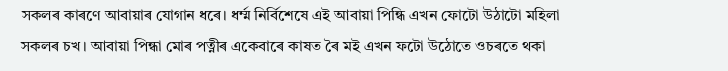সকলৰ কাৰণে আবায়াৰ যোগান ধৰে। ধৰ্ম্ম নিৰ্বিশেষে এই আবায়া পিন্ধি এখন ফোটো উঠাটো মহিলা সকলৰ চখ। আবায়া পিন্ধা মোৰ পত্নীৰ একেবাৰে কাষত ৰৈ মই এখন ফটো উঠোতে ওচৰতে থকা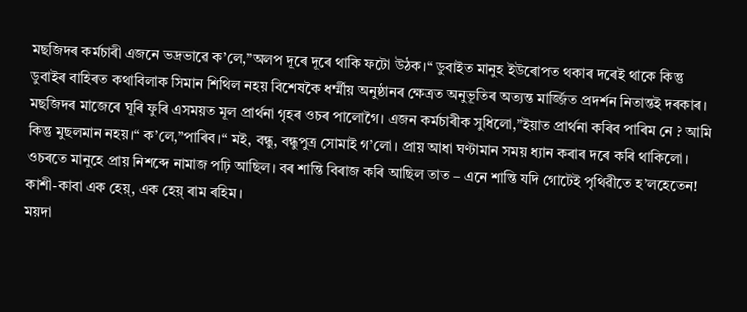মছজিদৰ কৰ্মচাৰী এজনে ভদ্ৰভাৱে ক’লে,”অলপ দূৰে দূৰে থাকি ফটো উঠক।“ ডুবাইত মানুহ ইউৰোপত থকাৰ দৰেই থাকে কিন্তু ডুবাইৰ বাহিৰত কথাবিলাক সিমান শিথিল নহয় বিশেষকৈ ধৰ্ম্মীয় অনুষ্ঠানৰ ক্ষেত্ৰত অনুভূতিৰ অত্যন্ত মাৰ্জ্জিত প্ৰদৰ্শন নিতান্তই দৰকাৰ।
মছজিদৰ মাজেৰে ঘূৰি ফুৰি এসময়ত মূল প্ৰাৰ্থনা গৃহৰ ওচৰ পালোগৈ। এজন কৰ্মচাৰীক সুধিলো,”ইয়াত প্ৰাৰ্থনা কৰিব পাৰিম নে ? আমি কিন্তু মুছলমান নহয়।“ ক’লে,”পাৰিব।“ মই, বন্ধু, বন্ধুপুত্ৰ সোমাই গ’লো। প্ৰায় আধা ঘণ্টামান সময় ধ্যান কৰাৰ দৰে কৰি থাকিলো। ওচৰতে মানুহে প্ৰায় নিশব্দে নামাজ পঢ়ি আছিল। বৰ শান্তি বিৰাজ কৰি আছিল তাত – এনে শান্তি যদি গোটেই পৃথিৱীতে হ’লহেতেন!
কাশী-কাবা এক হেয়্, এক হেয়্ ৰাম ৰহিম।
ময়দা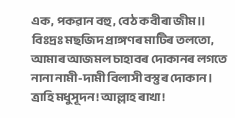এক, পকৱান বহু, বেঠ কবীৰা জীম।।
বিঃদ্ৰঃ মছজিদ প্ৰাঙ্গণৰ মাটিৰ তলতো, আমাৰ আজমল চাহাবৰ দোকানৰ লগতে নানা নামী-দামী বিলাসী বস্তুৰ দোকান। ত্ৰাহি মধুসূদন! আল্লাহ ৰাখা!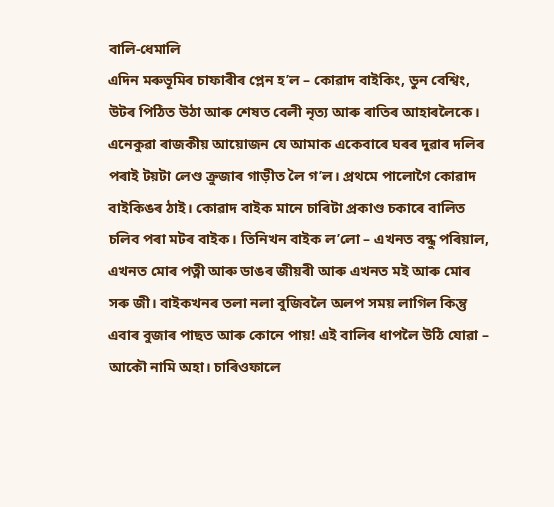বালি-ধেমালি
এদিন মৰুভূমিৰ চাফাৰীৰ প্লেন হ’ল – কোৱাদ বাইকিং, ডুন বেশ্বিং, উটৰ পিঠিত উঠা আৰু শেষত বেলী নৃত্য আৰু ৰাতিৰ আহাৰলৈকে। এনেকুৱা ৰাজকীয় আয়োজন যে আমাক একেবাৰে ঘৰৰ দুৱাৰ দলিৰ পৰাই টয়টা লেণ্ড ক্ৰুজাৰ গাড়ীত লৈ গ’ল। প্ৰথমে পালোগৈ কোৱাদ বাইকিঙৰ ঠাই। কোৱাদ বাইক মানে চাৰিটা প্ৰকাণ্ড চকাৰে বালিত চলিব পৰা মটৰ বাইক। তিনিখন বাইক ল’লো – এখনত বন্ধু পৰিয়াল, এখনত মোৰ পত্নী আৰু ডাঙৰ জীয়ৰী আৰু এখনত মই আৰু মোৰ সৰু জী। বাইকখনৰ তলা নলা বুজিবলৈ অলপ সময় লাগিল কিন্তু এবাৰ বুজাৰ পাছত আৰু কোনে পায়! এই বালিৰ ধাপলৈ উঠি যোৱা – আকৌ নামি অহা। চাৰিওফালে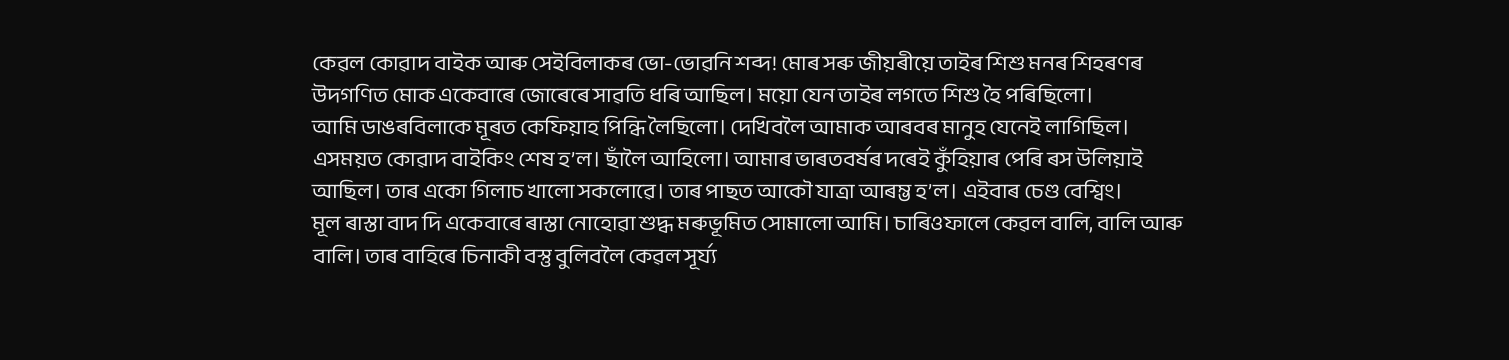কেৱল কোৱাদ বাইক আৰু সেইবিলাকৰ ভো-ভোৱনি শব্দ! মোৰ সৰু জীয়ৰীয়ে তাইৰ শিশু মনৰ শিহৰণৰ উদগণিত মোক একেবাৰে জোৰেৰে সাৱতি ধৰি আছিল। ময়ো যেন তাইৰ লগতে শিশু হৈ পৰিছিলো।
আমি ডাঙৰবিলাকে মূৰত কেফিয়াহ পিন্ধি লৈছিলো। দেখিবলৈ আমাক আৰবৰ মানুহ যেনেই লাগিছিল।
এসময়ত কোৱাদ বাইকিং শেষ হ’ল। ছাঁলৈ আহিলো। আমাৰ ভাৰতবৰ্ষৰ দৰেই কুঁহিয়াৰ পেৰি ৰস উলিয়াই আছিল। তাৰ একো গিলাচ খালো সকলোৱে। তাৰ পাছত আকৌ যাত্ৰা আৰম্ভ হ’ল। এইবাৰ চেণ্ড বেশ্বিং।
মূল ৰাস্তা বাদ দি একেবাৰে ৰাস্তা নোহোৱা শুদ্ধ মৰুভূমিত সোমালো আমি। চাৰিওফালে কেৱল বালি, বালি আৰু বালি। তাৰ বাহিৰে চিনাকী বস্তু বুলিবলৈ কেৱল সূৰ্য্য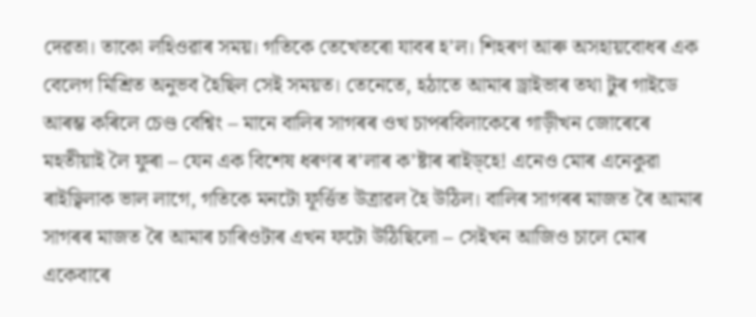দেৱতা। তাকো লহিওৱাৰ সময়। গতিকে তেখেতৰো যাবৰ হ’ল। শিহৰণ আৰু অসহায়বোধৰ এক বেলেগ মিশ্ৰিত অনুভব হৈছিল সেই সময়ত। তেনেতে, হঠাতে আমাৰ ড্ৰাইভাৰ তথা টুৰ গাইডে আৰম্ভ কৰিলে চেণ্ড বেশ্বিং – মানে বালিৰ সাগৰৰ ওখ চাপৰবিলাকেৰে গাড়ীখন জোৰেৰে মহতীয়াই লৈ ফুৰা – যেন এক বিশেষ ধৰণৰ ৰ’লাৰ ক’ষ্টাৰ ৰাইড্হে! এনেও মোৰ এনেকুৱা ৰাইড্বিলাক ভাল লাগে, গতিকে মনটো ফূৰ্ত্তিত উত্ৰাৱল হৈ উঠিল। বালিৰ সাগৰৰ মাজত ৰৈ আমাৰ সাগৰৰ মাজত ৰৈ আমাৰ চাৰিওটাৰ এখন ফটো উঠিছিলো – সেইখন আজিও চালে মোৰ একেবাৰে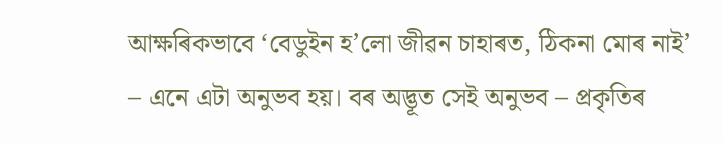আক্ষৰিকভাবে ‘বেডুইন হ’লো জীৱন চাহাৰত, ঠিকনা মোৰ নাই’ – এনে এটা অনুভব হয়। বৰ অদ্ভূত সেই অনুভব – প্ৰকৃতিৰ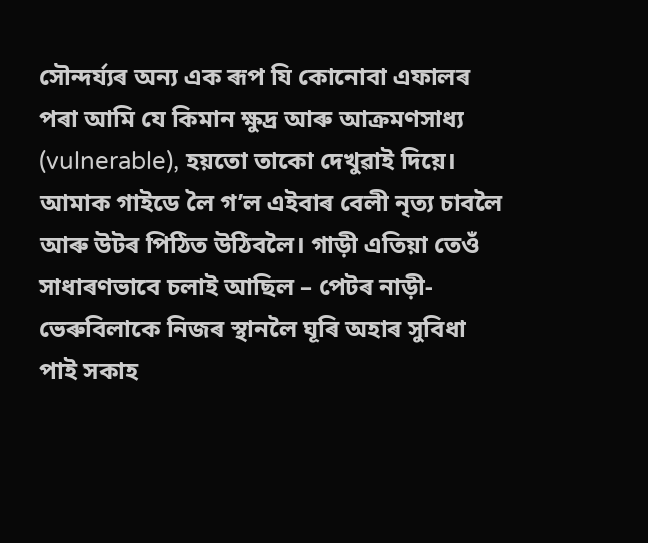সৌন্দৰ্য্যৰ অন্য এক ৰূপ যি কোনোবা এফালৰ পৰা আমি যে কিমান ক্ষুদ্ৰ আৰু আক্ৰমণসাধ্য (vulnerable), হয়তো তাকো দেখুৱাই দিয়ে।
আমাক গাইডে লৈ গ’ল এইবাৰ বেলী নৃত্য চাবলৈ আৰু উটৰ পিঠিত উঠিবলৈ। গাড়ী এতিয়া তেওঁ সাধাৰণভাবে চলাই আছিল – পেটৰ নাড়ী-ভেৰুবিলাকে নিজৰ স্থানলৈ ঘূৰি অহাৰ সুবিধা পাই সকাহ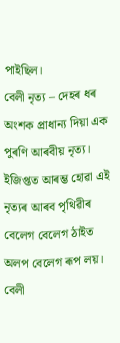পাইছিল।
বেলী নৃত্য – দেহৰ ধৰ অংশক প্ৰাধান্য দিয়া এক পুৰণি আৰবীয় নৃত্য। ইজিপ্তত আৰম্ভ হোৱা এই নৃত্যৰ আৰব পৃথিৱীৰ বেলেগ বেলেগ ঠাইত অলপ বেলেগ ৰূপ লয়।
বেলী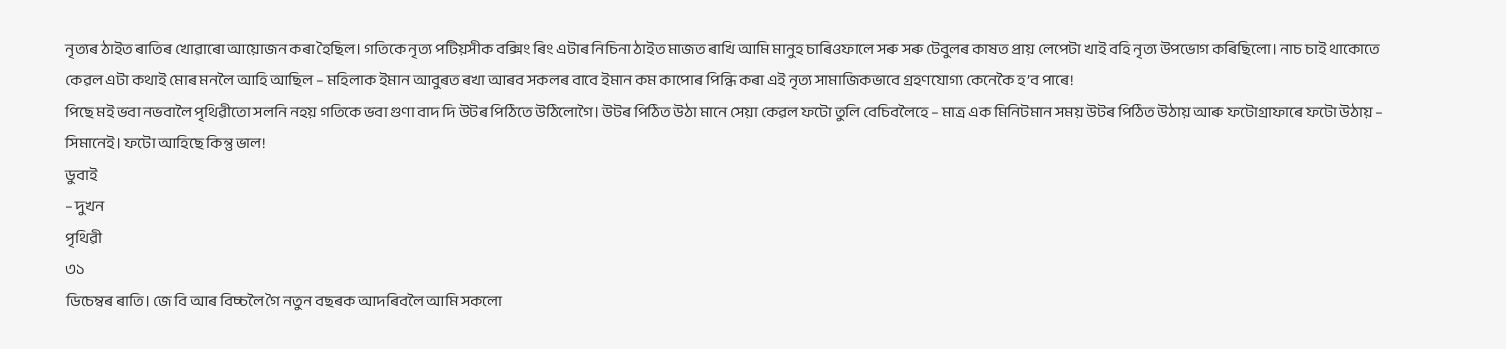নৃত্যৰ ঠাইত ৰাতিৰ খোৱাৰো আয়োজন কৰা হৈছিল। গতিকে নৃত্য পটিয়সীক বক্সিং ৰিং এটাৰ নিচিনা ঠাইত মাজত ৰাখি আমি মানুহ চাৰিওফালে সৰু সৰু টেবুলৰ কাষত প্ৰায় লেপেটা খাই বহি নৃত্য উপভোগ কৰিছিলো। নাচ চাই থাকোতে কেৱল এটা কথাই মোৰ মনলৈ আহি আছিল – মহিলাক ইমান আবুৰত ৰখা আৰব সকলৰ বাবে ইমান কম কাপোৰ পিন্ধি কৰা এই নৃত্য সামাজিকভাবে গ্ৰহণযোগ্য কেনেকৈ হ’ব পাৰে!
পিছে মই ভবা নভবালৈ পৃথিৱীতো সলনি নহয় গতিকে ভবা গুণা বাদ দি উটৰ পিঠিতে উঠিলোগৈ। উটৰ পিঠিত উঠা মানে সেয়া কেৱল ফটো তুলি বেচিবলৈহে – মাত্ৰ এক মিনিটমান সময় উটৰ পিঠিত উঠায় আৰু ফটোগ্ৰাফাৰে ফটো উঠায় – সিমানেই। ফটো আহিছে কিন্তু ভাল!
ডুবাই
– দুখন
পৃথিৱী
৩১
ডিচেম্বৰ ৰাতি। জে বি আৰ বিচ্চলৈ গৈ নতুন বছৰক আদৰিবলৈ আমি সকলো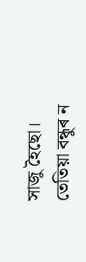সাজু হৈছো। তেতিয়া বন্ধুৰ ন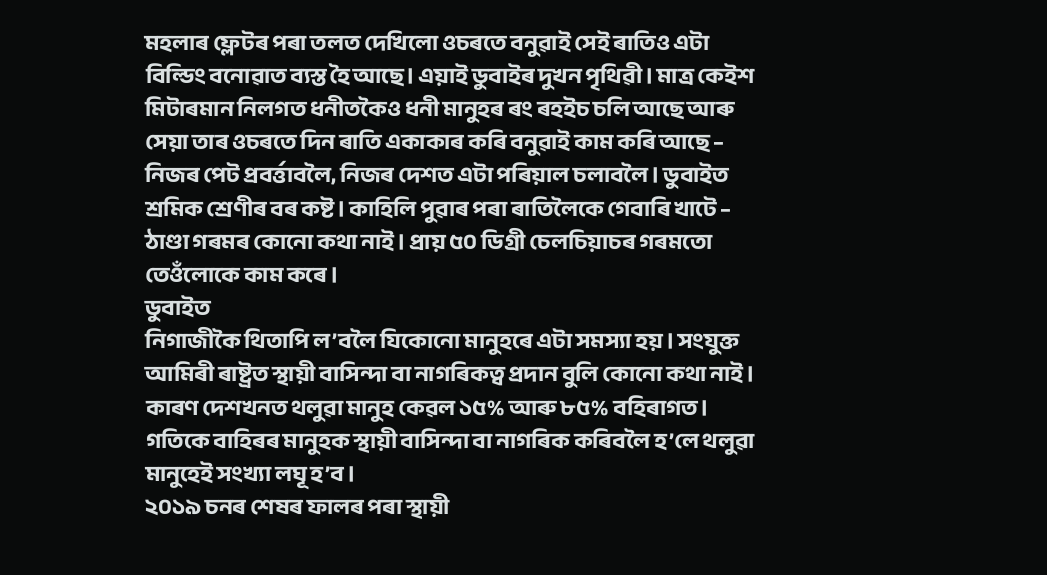মহলাৰ ফ্লেটৰ পৰা তলত দেখিলো ওচৰতে বনুৱাই সেই ৰাতিও এটা বিল্ডিং বনোৱাত ব্যস্ত হৈ আছে। এয়াই ডুবাইৰ দুখন পৃথিৱী। মাত্ৰ কেইশ মিটাৰমান নিলগত ধনীতকৈও ধনী মানুহৰ ৰং ৰহইচ চলি আছে আৰু সেয়া তাৰ ওচৰতে দিন ৰাতি একাকাৰ কৰি বনুৱাই কাম কৰি আছে – নিজৰ পেট প্ৰবৰ্ত্তাবলৈ, নিজৰ দেশত এটা পৰিয়াল চলাবলৈ। ডুবাইত শ্ৰমিক শ্ৰেণীৰ বৰ কষ্ট। কাহিলি পুৱাৰ পৰা ৰাতিলৈকে গেবাৰি খাটে – ঠাণ্ডা গৰমৰ কোনো কথা নাই। প্ৰায় ৫০ ডিগ্ৰী চেলচিয়াচৰ গৰমতো তেওঁলোকে কাম কৰে।
ডুবাইত
নিগাজীকৈ থিতাপি ল’বলৈ যিকোনো মানুহৰে এটা সমস্যা হয়। সংযুক্ত আমিৰী ৰাষ্ট্ৰত স্থায়ী বাসিন্দা বা নাগৰিকত্ব প্ৰদান বুলি কোনো কথা নাই। কাৰণ দেশখনত থলুৱা মানুহ কেৱল ১৫% আৰু ৮৫% বহিৰাগত। গতিকে বাহিৰৰ মানুহক স্থায়ী বাসিন্দা বা নাগৰিক কৰিবলৈ হ’লে থলুৱা মানুহেই সংখ্যা লঘূ হ’ব।
২০১৯ চনৰ শেষৰ ফালৰ পৰা স্থায়ী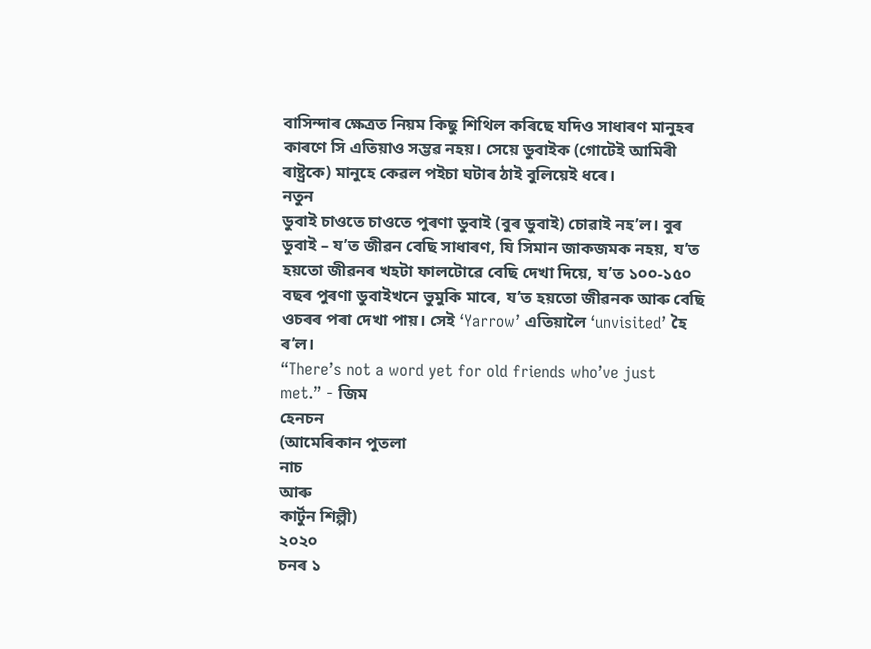বাসিন্দাৰ ক্ষেত্ৰত নিয়ম কিছু শিথিল কৰিছে যদিও সাধাৰণ মানুহৰ কাৰণে সি এতিয়াও সম্ভৱ নহয়। সেয়ে ডুবাইক (গোটেই আমিৰী ৰাষ্ট্ৰকে) মানুহে কেৱল পইচা ঘটাৰ ঠাই বুলিয়েই ধৰে।
নতুন
ডুবাই চাওতে চাওতে পুৰণা ডুবাই (বুৰ ডুবাই) চোৱাই নহ’ল। বুৰ ডুবাই – য’ত জীৱন বেছি সাধাৰণ, যি সিমান জাকজমক নহয়, য’ত হয়তো জীৱনৰ খহটা ফালটোৱে বেছি দেখা দিয়ে, য’ত ১০০-১৫০ বছৰ পুৰণা ডুবাইখনে ভুমুকি মাৰে, য’ত হয়তো জীৱনক আৰু বেছি ওচৰৰ পৰা দেখা পায়। সেই ‘Yarrow’ এতিয়ালৈ ‘unvisited’ হৈ ৰ’ল।
“There’s not a word yet for old friends who’ve just
met.” - জিম
হেনচন
(আমেৰিকান পুতলা
নাচ
আৰু
কাৰ্টুন শিল্পী)
২০২০
চনৰ ১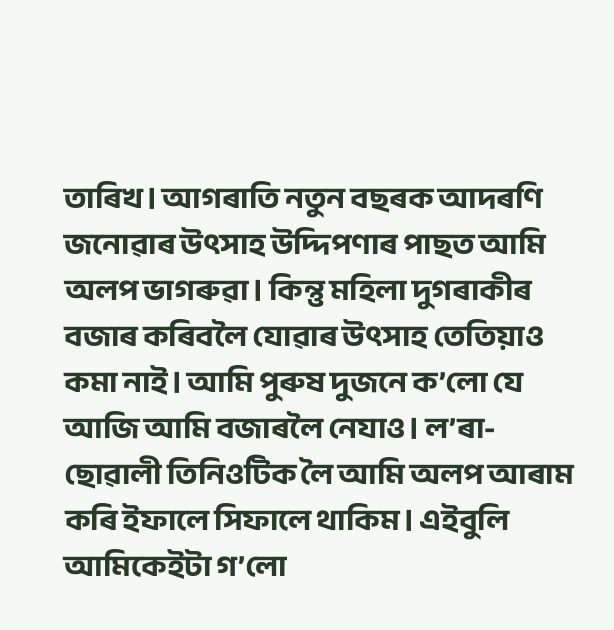তাৰিখ। আগৰাতি নতুন বছৰক আদৰণি জনোৱাৰ উৎসাহ উদ্দিপণাৰ পাছত আমি অলপ ভাগৰুৱা। কিন্তু মহিলা দুগৰাকীৰ বজাৰ কৰিবলৈ যোৱাৰ উৎসাহ তেতিয়াও কমা নাই। আমি পুৰুষ দুজনে ক’লো যে আজি আমি বজাৰলৈ নেযাও। ল’ৰা-ছোৱালী তিনিওটিক লৈ আমি অলপ আৰাম কৰি ইফালে সিফালে থাকিম। এইবুলি আমিকেইটা গ’লো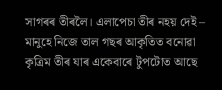সাগৰৰ তীৰলৈ। এলাপেচা তীৰ নহয় দেই – মানুহে নিজে তাল গছৰ আকৃতিত বনোৱা কৃত্ৰিম তীৰ যাৰ একেবাৰে টুপটোত আছে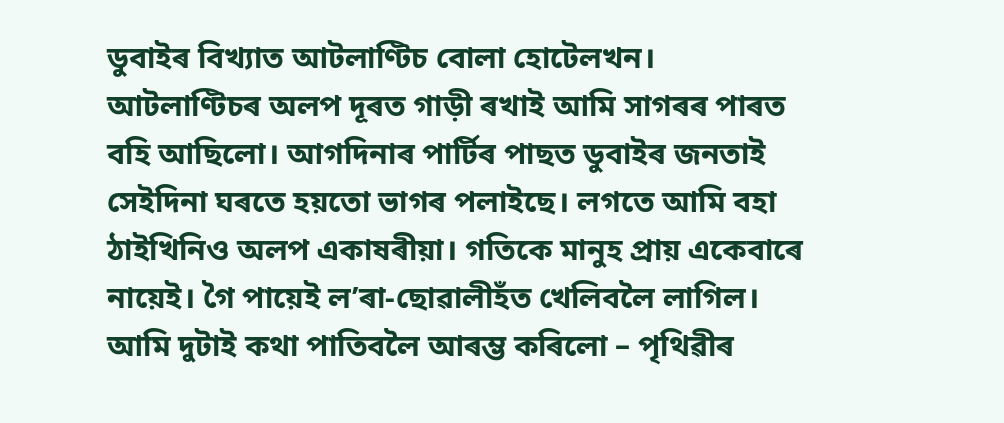ডুবাইৰ বিখ্যাত আটলাণ্টিচ বোলা হোটেলখন। আটলাণ্টিচৰ অলপ দূৰত গাড়ী ৰখাই আমি সাগৰৰ পাৰত বহি আছিলো। আগদিনাৰ পাৰ্টিৰ পাছত ডুবাইৰ জনতাই সেইদিনা ঘৰতে হয়তো ভাগৰ পলাইছে। লগতে আমি বহা ঠাইখিনিও অলপ একাষৰীয়া। গতিকে মানুহ প্ৰায় একেবাৰে নায়েই। গৈ পায়েই ল’ৰা-ছোৱালীহঁত খেলিবলৈ লাগিল। আমি দুটাই কথা পাতিবলৈ আৰম্ভ কৰিলো – পৃথিৱীৰ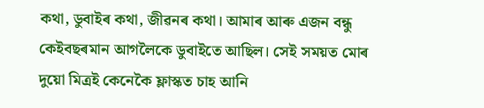কথা, ডুবাইৰ কথা, জীৱনৰ কথা। আমাৰ আৰু এজন বন্ধু কেইবছৰমান আগলৈকে ডুবাইতে আছিল। সেই সময়ত মোৰ দুয়ো মিত্ৰই কেনেকৈ ফ্লাস্কত চাহ আনি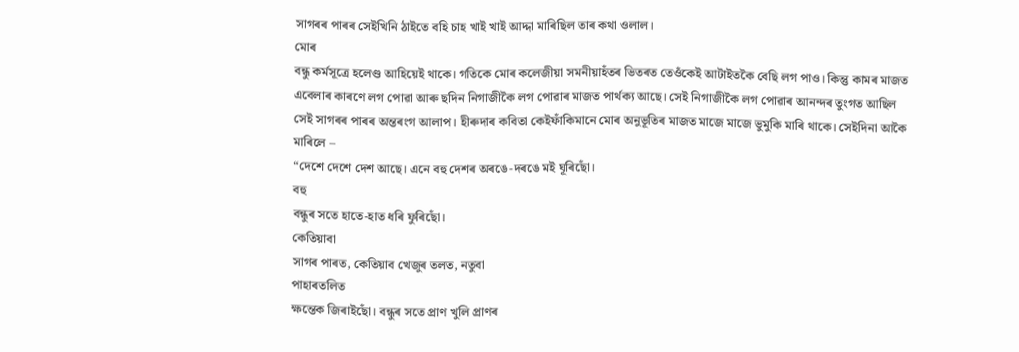সাগৰৰ পাৰৰ সেইখিনি ঠাইতে বহি চাহ খাই খাই আদ্দা মাৰিছিল তাৰ কথা ওলাল।
মোৰ
বন্ধু কৰ্মসূত্ৰে হলেণ্ড আহিয়েই থাকে। গতিকে মোৰ কলেজীয়া সমনীয়াহঁতৰ ভিতৰত তেওঁকেই আটাইতকৈ বেছি লগ পাও। কিন্তু কামৰ মাজত এবেলাৰ কাৰণে লগ পোৱা আৰু ছদিন নিগাজীকৈ লগ পোৱাৰ মাজত পাৰ্থক্য আছে। সেই নিগাজীকৈ লগ পোৱাৰ আনন্দৰ তুংগত আছিল সেই সাগৰৰ পাৰৰ অন্তৰংগ আলাপ। হীৰুদাৰ কবিতা কেইফাঁকিমানে মোৰ অনুভূতিৰ মাজত মাজে মাজে ভুমুকি মাৰি থাকে। সেইদিনা আকৈ মাৰিলে –
“দেশে দেশে দেশ আছে। এনে বহু দেশৰ অৰঙে-দৰঙে মই ঘূৰিছোঁ।
বহু
বন্ধুৰ সতে হাতে-হাত ধৰি ফুৰিছোঁ।
কেতিয়াবা
সাগৰ পাৰত, কেতিয়াব খেজুৰ তলত, নতুবা
পাহাৰতলিত
ক্ষন্তেক জিৰাইছোঁ। বন্ধুৰ সতে প্ৰাণ খুলি প্ৰাণৰ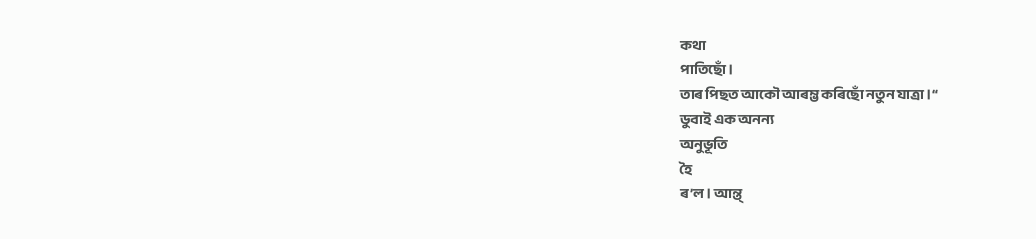কথা
পাতিছোঁ।
তাৰ পিছত আকৌ আৰম্ভ কৰিছোঁ নতুন যাত্ৰা।“
ডুবাই এক অনন্য
অনুভূতি
হৈ
ৰ’ল। আন্ত্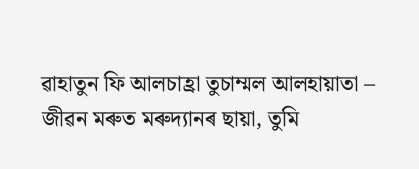ৱাহাতুন ফি আলচাহ্ৰা তুচাম্মল আলহায়াতা – জীৱন মৰুত মৰুদ্যানৰ ছায়া, তুমি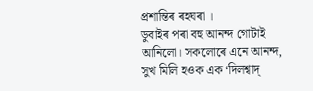প্ৰশান্তিৰ ৰহঘৰা ।
ডুবাইৰ পৰা বহু আনন্দ গোটাই আনিলো। সকলোৰে এনে আনন্দ, সুখ মিলি হওক এক ‘দিলশ্বাদ্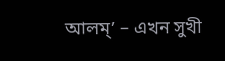আলম্’ – এখন সুখী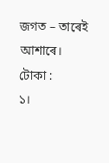জগত – তাৰেই আশাৰে।
টোকা :
১।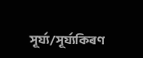সূৰ্য্য/সূৰ্য্যকিৰণ